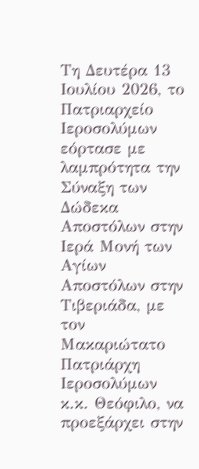Τη Δευτέρα 13 Ιουλίου 2026, το Πατριαρχείο Ιεροσολύμων εόρτασε με λαμπρότητα την Σύναξη των Δώδεκα Αποστόλων στην Ιερά Μονή των Αγίων Αποστόλων στην Τιβεριάδα, με τον Μακαριώτατο Πατριάρχη Ιεροσολύμων κ.κ. Θεόφιλο, να προεξάρχει στην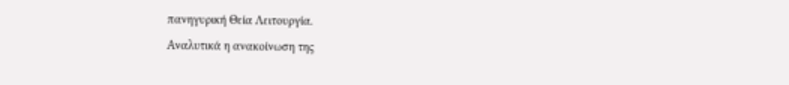πανηγυρική Θεία Λειτουργία.
Αναλυτικά η ανακοίνωση της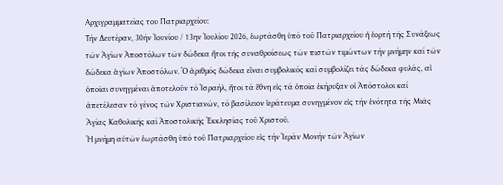Αρχιγραμματείας του Πατριαρχείου:
Τήν Δευτέραν, 30ήν Ἰουνίου / 13ην Ἰουλίου 2026, ἑωρτάσθη ὑπό τοῦ Πατριαρχείου ἡ ἑορτή τῆς Συνάξεως τῶν Ἁγίων Ἀποστόλων τῶν δώδεκα ἤτοι τῆς συναθροίσεως τῶν πιστῶν τιμώντων τήν μνήμην καί τῶν δώδεκα ἁγίων Ἀποστόλων. Ὁ ἀριθμός δώδεκα εἶναι συμβολικός καί συμβολίζει τάς δώδεκα φυλάς, αἱ ὁποῖαι συνηγμέναι ἀποτελοῦν τό Ἰσραήλ, ἤτοι τά ἔθνη εἰς τά ὁποῖα ἐκήρυξαν οἱ Ἀπόστολοι καί ἀπετέλεσαν τό γένος τῶν Χριστιανῶν, τό βασίλειον ἱεράτευμα συνηγμένον εἰς τήν ἑνότητα τῆς Μιᾶς Ἁγίας Καθολικῆς καί Ἀποστολικῆς Ἐκκλησίας τοῦ Χριστοῦ.
Ἡ μνήμη αὐτῶν ἑωρτάσθη ὑπό τοῦ Πατριαρχείου εἰς τήν Ἱεράν Μονήν τῶν Ἁγίων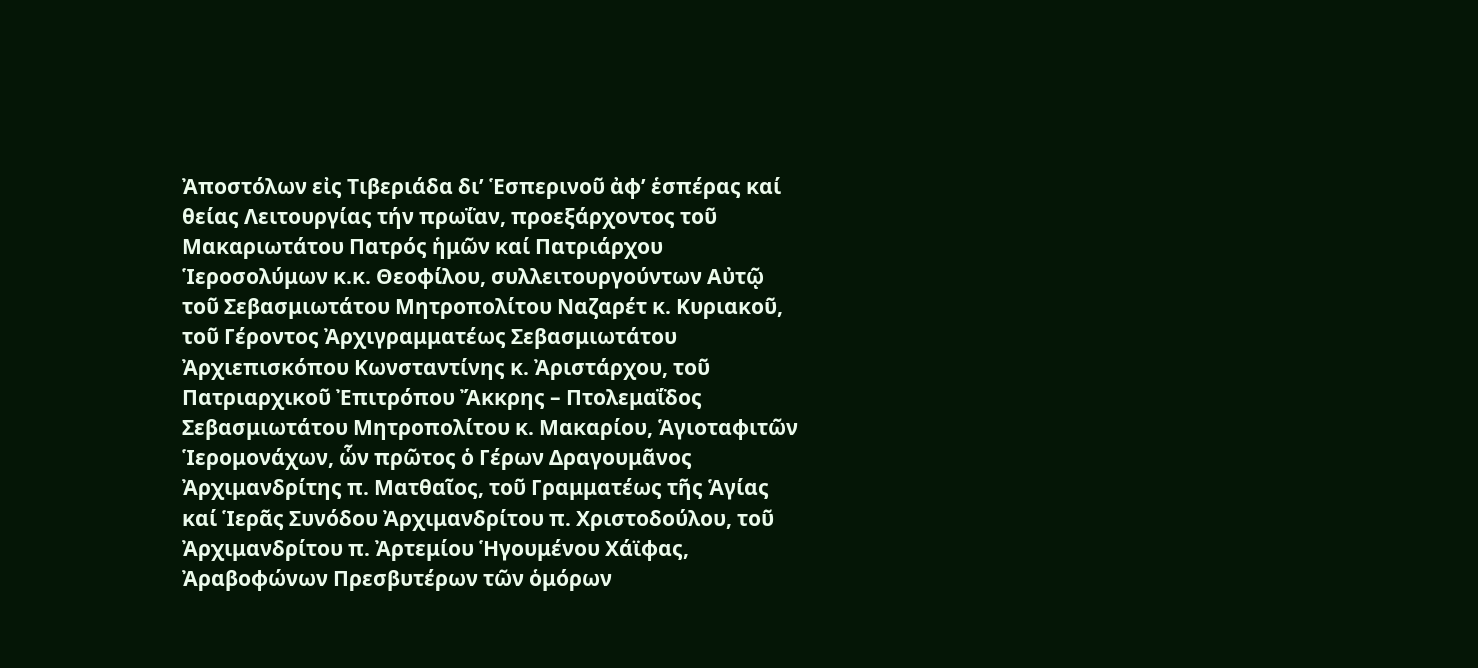Ἀποστόλων εἰς Τιβεριάδα δι’ Ἑσπερινοῦ ἀφ’ ἑσπέρας καί θείας Λειτουργίας τήν πρωΐαν, προεξάρχοντος τοῦ Μακαριωτάτου Πατρός ἡμῶν καί Πατριάρχου Ἱεροσολύμων κ.κ. Θεοφίλου, συλλειτουργούντων Αὐτῷ τοῦ Σεβασμιωτάτου Μητροπολίτου Ναζαρέτ κ. Κυριακοῦ, τοῦ Γέροντος Ἀρχιγραμματέως Σεβασμιωτάτου Ἀρχιεπισκόπου Κωνσταντίνης κ. Ἀριστάρχου, τοῦ Πατριαρχικοῦ Ἐπιτρόπου Ἄκκρης – Πτολεμαΐδος Σεβασμιωτάτου Μητροπολίτου κ. Μακαρίου, Ἁγιοταφιτῶν Ἱερομονάχων, ὧν πρῶτος ὁ Γέρων Δραγουμᾶνος Ἀρχιμανδρίτης π. Ματθαῖος, τοῦ Γραμματέως τῆς Ἁγίας καί Ἱερᾶς Συνόδου Ἀρχιμανδρίτου π. Χριστοδούλου, τοῦ Ἀρχιμανδρίτου π. Ἀρτεμίου Ἡγουμένου Χάϊφας, Ἀραβοφώνων Πρεσβυτέρων τῶν ὁμόρων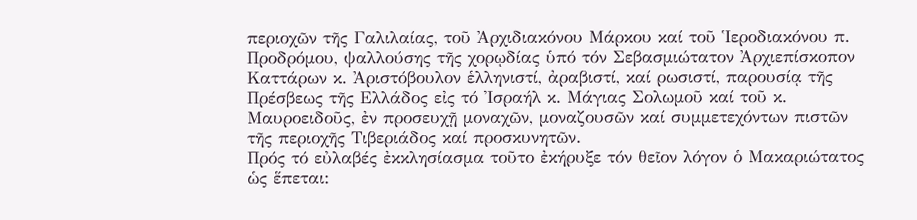περιοχῶν τῆς Γαλιλαίας, τοῦ Ἀρχιδιακόνου Μάρκου καί τοῦ Ἱεροδιακόνου π. Προδρόμου, ψαλλούσης τῆς χορῳδίας ὑπό τόν Σεβασμιώτατον Ἀρχιεπίσκοπον Καττάρων κ. Ἀριστόβουλον ἑλληνιστί, ἀραβιστί, καί ρωσιστί, παρουσίᾳ τῆς Πρέσβεως τῆς Ελλάδος εἰς τό Ἰσραήλ κ. Μάγιας Σολωμοῦ καί τοῦ κ. Μαυροειδοῦς, ἐν προσευχῇ μοναχῶν, μοναζουσῶν καί συμμετεχόντων πιστῶν τῆς περιοχῆς Τιβεριάδος καί προσκυνητῶν.
Πρός τό εὐλαβές ἐκκλησίασμα τοῦτο ἐκήρυξε τόν θεῖον λόγον ὁ Μακαριώτατος ὡς ἕπεται: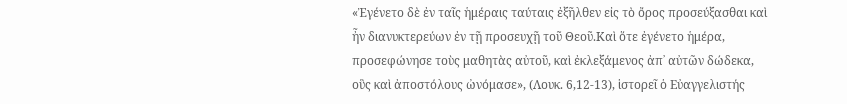«Ἐγένετο δὲ ἐν ταῖς ἡμέραις ταύταις ἐξῆλθεν εἰς τὸ ὄρος προσεύξασθαι καὶ ἦν διανυκτερεύων ἐν τῇ προσευχῇ τοῦ Θεοῦ.Καὶ ὅτε ἐγένετο ἡμέρα, προσεφώνησε τοὺς μαθητὰς αὐτοῦ, καὶ ἐκλεξάμενος ἀπ᾿ αὐτῶν δώδεκα, οὓς καὶ ἀποστόλους ὠνόμασε», (Λουκ. 6,12-13), ἱστορεῖ ὁ Εὐαγγελιστής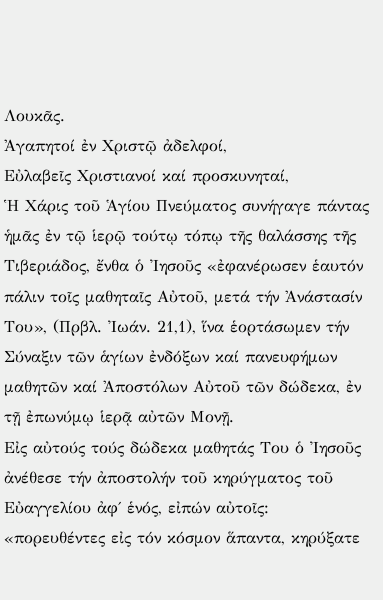Λουκᾶς.
Ἀγαπητοί ἐν Χριστῷ ἀδελφοί,
Εὐλαβεῖς Χριστιανοί καί προσκυνηταί,
Ἡ Χάρις τοῦ Ἁγίου Πνεύματος συνήγαγε πάντας ἡμᾶς ἐν τῷ ἱερῷ τούτῳ τόπῳ τῆς θαλάσσης τῆς Τιβεριάδος, ἔνθα ὁ Ἰησοῦς «ἐφανέρωσεν ἑαυτόν πάλιν τοῖς μαθηταῖς Αὐτοῦ, μετά τήν Ἀνάστασίν Του», (Πρβλ. Ἰωάν. 21,1), ἵνα ἑορτάσωμεν τήν Σύναξιν τῶν ἁγίων ἐνδόξων καί πανευφήμων μαθητῶν καί Ἀποστόλων Αὐτοῦ τῶν δώδεκα, ἐν τῇ ἐπωνύμῳ ἱερᾷ αὐτῶν Μονῇ.
Εἰς αὐτούς τούς δώδεκα μαθητάς Του ὁ Ἰησοῦς ἀνέθεσε τήν ἀποστολήν τοῦ κηρύγματος τοῦ Εὐαγγελίου ἀφ΄ ἑνός, εἰπών αὐτοῖς: «πορευθέντες εἰς τόν κόσμον ἅπαντα, κηρύξατε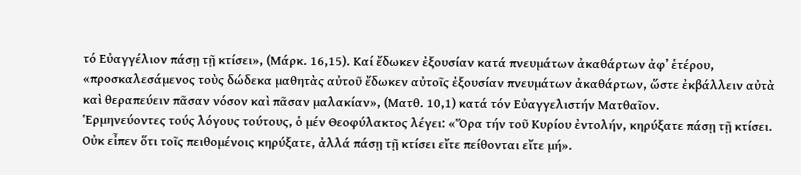τό Εὐαγγέλιον πάσῃ τῇ κτίσει», (Μάρκ. 16,15). Καί ἔδωκεν ἐξουσίαν κατά πνευμάτων ἀκαθάρτων ἀφ’ ἑτέρου, «προσκαλεσάμενος τοὺς δώδεκα μαθητὰς αὐτοῦ ἔδωκεν αὐτοῖς ἐξουσίαν πνευμάτων ἀκαθάρτων, ὥστε ἐκβάλλειν αὐτὰ καὶ θεραπεύειν πᾶσαν νόσον καὶ πᾶσαν μαλακίαν», (Ματθ. 10,1) κατά τόν Εὐαγγελιστήν Ματθαῖον.
Ἑρμηνεύοντες τούς λόγους τούτους, ὁ μέν Θεοφύλακτος λέγει: «Ὅρα τήν τοῦ Κυρίου ἐντολήν, κηρύξατε πάσῃ τῇ κτίσει. Οὐκ εἶπεν ὅτι τοῖς πειθομένοις κηρύξατε, ἀλλά πάσῃ τῇ κτίσει εἴτε πείθονται εἴτε μή».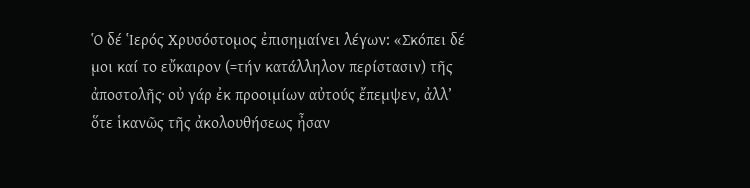Ὁ δέ Ἱερός Χρυσόστομος ἐπισημαίνει λέγων: «Σκόπει δέ μοι καί το εὔκαιρον (=τήν κατάλληλον περίστασιν) τῆς ἀποστολῆς· οὐ γάρ ἐκ προοιμίων αὐτούς ἔπεμψεν, ἀλλ’ ὅτε ἱκανῶς τῆς ἀκολουθήσεως ἦσαν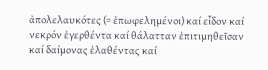ἀπολελαυκότες (= ἐπωφελημένοι) καί εἶδον καί νεκρόν ἐγερθέντα καί θάλατταν ἐπιτιμηθεῖσαν καί δαίμονας ἐλαθέντας καί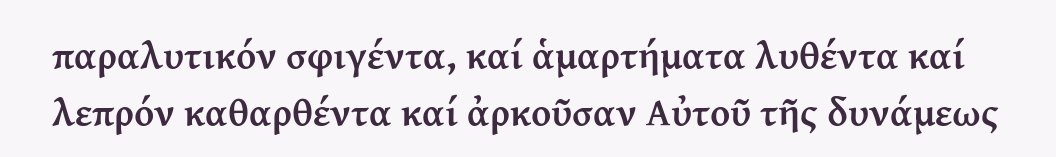παραλυτικόν σφιγέντα, καί ἁμαρτήματα λυθέντα καί λεπρόν καθαρθέντα καί ἀρκοῦσαν Αὐτοῦ τῆς δυνάμεως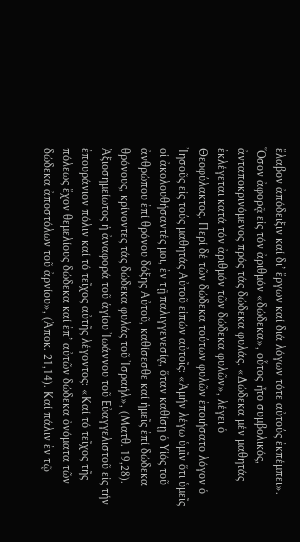ἔλαβον ἀπόδειξιν καί δι’ ἔργων καί διά λόγων τότε αὐτούς ἐκπέμπει».
Ὅσον ἀφορᾷ εἰς τόν ἀριθμόν «δώδεκα», οὗτος ἦτο συμβολικός, ἀνταποκρινόμενος πρός τάς δώδεκα φυλάς. «Δώδεκα μέν μαθητάς ἐκλέγεται κατά τόν ἀριθμόν τῶν δώδεκα φυλῶν», λέγει ὁ Θεοφύλακτος. Περί δέ τῶν δώδεκα τούτων φυλῶν ἐποιήσατο λόγον ὁ Ἰησοῦς εἰς τούς μαθητάς Αὐτοῦ εἰπών αὐτοῖς: «Ἀμήν λέγω ὑμῖν ὅτι ὑμεῖς οἱ ἀκολουθήσαντές μοι, ἐν τῇ παλιγγενεσίᾳ, ὅταν καθίσῃ ὁ Υἱός τοῦ ἀνθρώπου ἐπί θρόνου δόξης Αὐτοῦ, καθίσεσθε καί ἡμεῖς ἐπί δώδεκα θρόνους, κρίνοντες τάς δώδεκα φυλάς τοῦ Ἰσραήλ», (Ματθ. 19,28).
Ἀξιοσημείωτος ἡ ἀναφορά τοῦ ἁγίου Ἰωάννου τοῦ Εὐαγγελιστοῦ εἰς τήν ἐπουράνιον πόλιν καί τό τεῖχος αὐτῆς λέγοντος: «Καί τό τεῖχος τῆς πόλεως ἔχον θεμελίους δώδεκα καί ἐπ’ αὐτῶν δώδεκα ὀνόματα τῶν δώδεκα ἀποστόλων τοῦ ἀρνίου», (Ἀποκ. 21,14). Καί πάλιν ἐν τῷ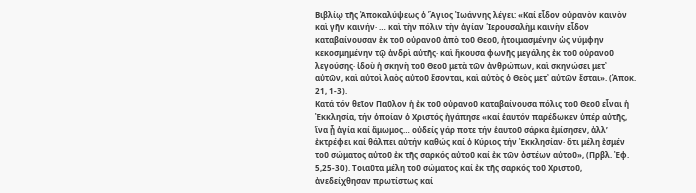Βιβλίῳ τῆς Ἀποκαλύψεως ὁ Ἅγιος Ἰωάννης λέγει: «Καί εἶδον οὐρανὸν καινὸν καὶ γῆν καινήν· … καὶ τὴν πόλιν τὴν ἁγίαν ῾Ιερουσαλὴμ καινὴν εἶδον καταβαίνουσαν ἐκ τοῦ οὐρανοῦ ἀπὸ τοῦ Θεοῦ, ἡτοιμασμένην ὡς νύμφην κεκοσμημένην τῷ ἀνδρὶ αὐτῆς· καὶ ἤκουσα φωνῆς μεγάλης ἐκ τοῦ οὐρανοῦ λεγούσης· ἰδοὺ ἡ σκηνὴ τοῦ Θεοῦ μετὰ τῶν ἀνθρώπων, καὶ σκηνώσει μετ᾿ αὐτῶν, καὶ αὐτοὶ λαὸς αὐτοῦ ἔσονται, καὶ αὐτὸς ὁ Θεὸς μετ᾿ αὐτῶν ἔσται». (Ἀποκ. 21, 1-3).
Κατά τόν θεῖον Παῦλον ἡ ἐκ τοῦ οὐρανοῦ καταβαίνουσα πόλις τοῦ Θεοῦ εἶναι ἡ Ἐκκλησία, τήν ὁποίαν ὁ Χριστός ἠγάπησε «καί ἑαυτόν παρέδωκεν ὑπέρ αὐτῆς, ἵνα ᾖ ἁγία καί ἄμωμος… οὐδείς γάρ ποτε τήν ἑαυτοῦ σάρκα ἐμίσησεν, ἀλλ’ ἐκτρέφει καί θάλπει αὐτήν καθώς καί ὁ Κύριος τήν Ἐκκλησίαν· ὅτι μέλη ἐσμέν τοῦ σώματος αὐτοῦ ἐκ τῆς σαρκός αὐτοῦ καί ἐκ τῶν ὀστέων αὐτοῦ», (Πρβλ. Ἐφ. 5,25-30). Τοιαῦτα μέλη τοῦ σώματος καί ἐκ τῆς σαρκός τοῦ Χριστοῦ, ἀνεδείχθησαν πρωτίστως καί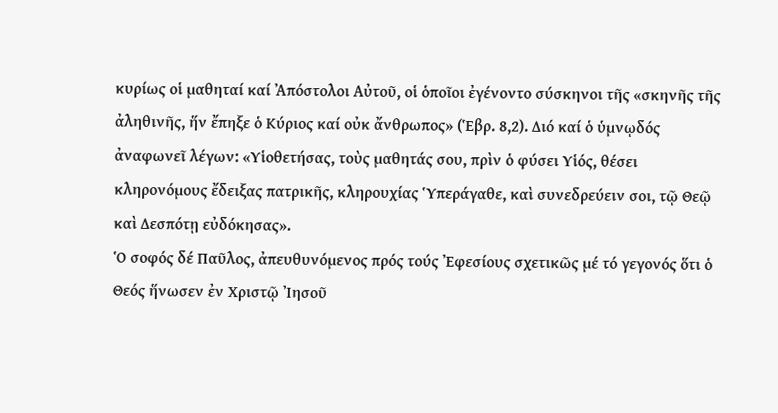κυρίως οἱ μαθηταί καί Ἀπόστολοι Αὐτοῦ, οἱ ὁποῖοι ἐγένοντο σύσκηνοι τῆς «σκηνῆς τῆς ἀληθινῆς, ἥν ἔπηξε ὁ Κύριος καί οὐκ ἄνθρωπος» (Ἑβρ. 8,2). Διό καί ὁ ὑμνῳδός ἀναφωνεῖ λέγων: «Υἱοθετήσας, τοὺς μαθητάς σου, πρὶν ὁ φύσει Υἱός, θέσει κληρονόμους ἔδειξας πατρικῆς, κληρουχίας Ὑπεράγαθε, καὶ συνεδρεύειν σοι, τῷ Θεῷ καὶ Δεσπότῃ εὐδόκησας».
Ὁ σοφός δέ Παῦλος, ἀπευθυνόμενος πρός τούς Ἐφεσίους σχετικῶς μέ τό γεγονός ὅτι ὁ Θεός ἥνωσεν ἐν Χριστῷ Ἰησοῦ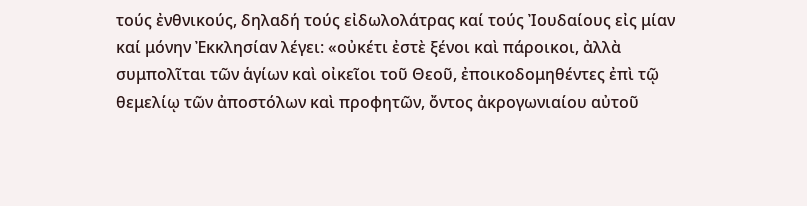τούς ἐνθνικούς, δηλαδή τούς εἰδωλολάτρας καί τούς Ἰουδαίους εἰς μίαν καί μόνην Ἐκκλησίαν λέγει: «οὐκέτι ἐστὲ ξένοι καὶ πάροικοι, ἀλλὰ συμπολῖται τῶν ἁγίων καὶ οἰκεῖοι τοῦ Θεοῦ, ἐποικοδομηθέντες ἐπὶ τῷ θεμελίῳ τῶν ἀποστόλων καὶ προφητῶν, ὄντος ἀκρογωνιαίου αὐτοῦ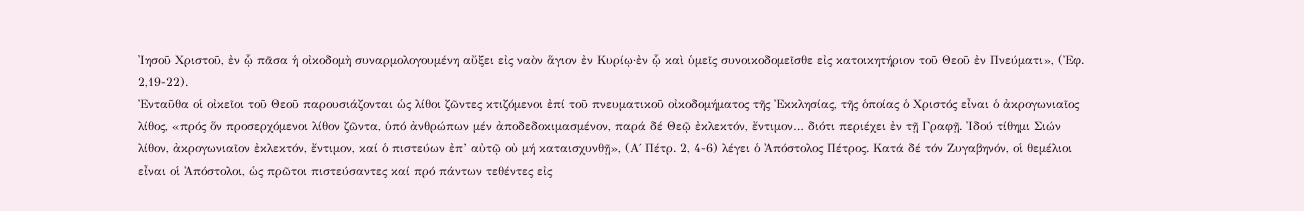᾿Ιησοῦ Χριστοῦ, ἐν ᾧ πᾶσα ἡ οἰκοδομὴ συναρμολογουμένη αὔξει εἰς ναὸν ἅγιον ἐν Κυρίῳ·ἐν ᾧ καὶ ὑμεῖς συνοικοδομεῖσθε εἰς κατοικητήριον τοῦ Θεοῦ ἐν Πνεύματι», (Ἐφ. 2,19-22).
Ἐνταῦθα οἱ οἰκεῖοι τοῦ Θεοῦ παρουσιάζονται ὡς λίθοι ζῶντες κτιζόμενοι ἐπί τοῦ πνευματικοῦ οἰκοδομήματος τῆς Ἐκκλησίας, τῆς ὁποίας ὁ Χριστός εἶναι ὁ ἀκρογωνιαῖος λίθος, «πρός ὅν προσερχόμενοι λίθον ζῶντα, ὑπό ἀνθρώπων μέν ἀποδεδοκιμασμένον, παρά δέ Θεῷ ἐκλεκτόν, ἔντιμον… διότι περιέχει ἐν τῇ Γραφῇ. Ἰδού τίθημι Σιών λίθον, ἀκρογωνιαῖον ἐκλεκτόν, ἔντιμον, καί ὁ πιστεύων ἐπ’ αὐτῷ οὐ μή καταισχυνθῇ», (Α΄ Πέτρ. 2, 4-6) λέγει ὁ Ἀπόστολος Πέτρος. Κατά δέ τόν Ζυγαβηνόν, οἱ θεμέλιοι εἶναι οἱ Ἀπόστολοι, ὡς πρῶτοι πιστεύσαντες καί πρό πάντων τεθέντες εἰς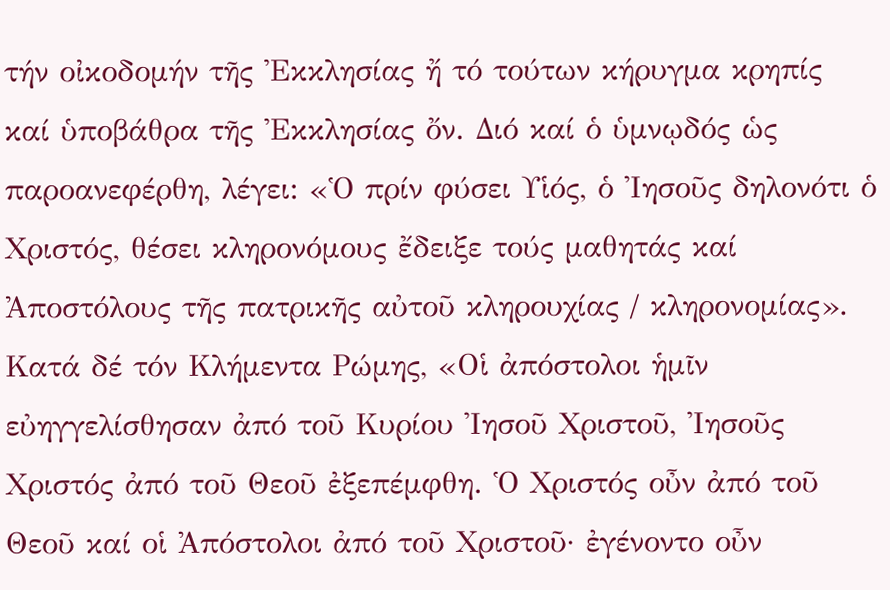τήν οἰκοδομήν τῆς Ἐκκλησίας ἤ τό τούτων κήρυγμα κρηπίς καί ὑποβάθρα τῆς Ἐκκλησίας ὄν. Διό καί ὁ ὑμνῳδός ὡς παροανεφέρθη, λέγει: «Ὁ πρίν φύσει Υἱός, ὁ Ἰησοῦς δηλονότι ὁ Χριστός, θέσει κληρονόμους ἔδειξε τούς μαθητάς καί Ἀποστόλους τῆς πατρικῆς αὐτοῦ κληρουχίας / κληρονομίας».
Κατά δέ τόν Κλήμεντα Ρώμης, «Οἱ ἀπόστολοι ἡμῖν εὐηγγελίσθησαν ἀπό τοῦ Κυρίου Ἰησοῦ Χριστοῦ, Ἰησοῦς Χριστός ἀπό τοῦ Θεοῦ ἐξεπέμφθη. Ὁ Χριστός οὖν ἀπό τοῦ Θεοῦ καί οἱ Ἀπόστολοι ἀπό τοῦ Χριστοῦ· ἐγένοντο οὖν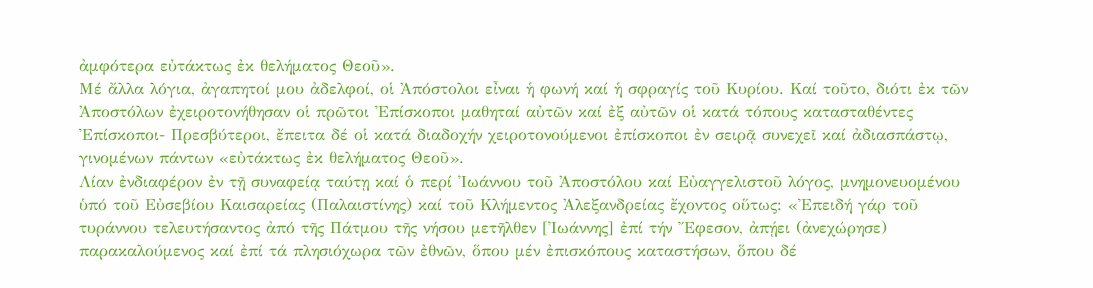ἀμφότερα εὐτάκτως ἐκ θελήματος Θεοῦ».
Μέ ἄλλα λόγια, ἀγαπητοί μου ἀδελφοί, οἱ Ἀπόστολοι εἶναι ἡ φωνή καί ἡ σφραγίς τοῦ Κυρίου. Καί τοῦτο, διότι ἐκ τῶν Ἀποστόλων ἐχειροτονήθησαν οἱ πρῶτοι Ἐπίσκοποι μαθηταί αὐτῶν καί ἐξ αὐτῶν οἱ κατά τόπους κατασταθέντες Ἐπίσκοποι- Πρεσβύτεροι, ἔπειτα δέ οἱ κατά διαδοχήν χειροτονούμενοι ἐπίσκοποι ἐν σειρᾷ συνεχεῖ καί ἀδιασπάστῳ, γινομένων πάντων «εὐτάκτως ἐκ θελήματος Θεοῦ».
Λίαν ἐνδιαφέρον ἐν τῇ συναφείᾳ ταύτῃ καί ὁ περί Ἰωάννου τοῦ Ἀποστόλου καί Εὐαγγελιστοῦ λόγος, μνημονευομένου ὑπό τοῦ Εὐσεβίου Καισαρείας (Παλαιστίνης) καί τοῦ Κλήμεντος Ἀλεξανδρείας ἔχοντος οὕτως: «Ἐπειδή γάρ τοῦ τυράννου τελευτήσαντος ἀπό τῆς Πάτμου τῆς νήσου μετῆλθεν [Ἰωάννης] ἐπί τήν Ἔφεσον, ἀπῄει (ἀνεχώρησε) παρακαλούμενος καί ἐπί τά πλησιόχωρα τῶν ἐθνῶν, ὅπου μέν ἐπισκόπους καταστήσων, ὅπου δέ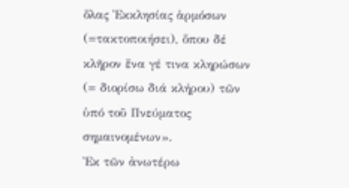ὅλας Ἐκκλησίας ἁρμόσων (=τακτοποιήσει), ὅπου δέ κλῆρον ἕνα γέ τινα κληρώσων (= διορίσω διά κλήρου) τῶν ὑπό τοῦ Πνεύματος σημαινομένων».
Ἐκ τῶν ἀνωτέρω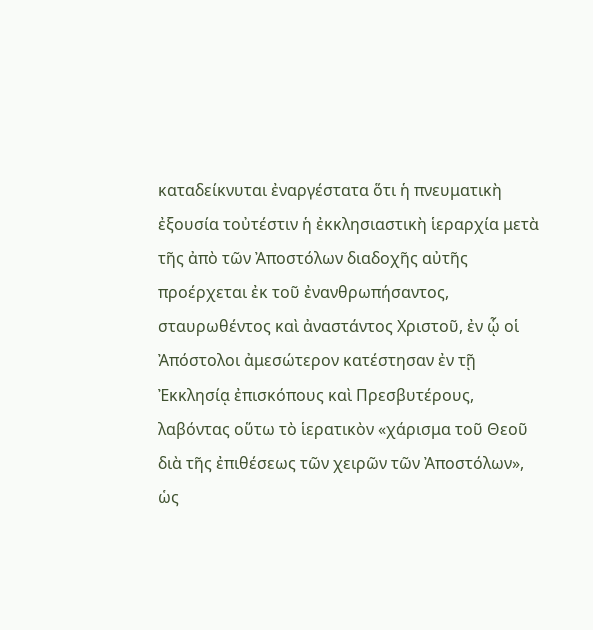καταδείκνυται ἐναργέστατα ὅτι ἡ πνευματικὴ ἐξουσία τοὐτέστιν ἡ ἐκκλησιαστικὴ ἱεραρχία μετὰ τῆς ἀπὸ τῶν Ἀποστόλων διαδοχῆς αὐτῆς προέρχεται ἐκ τοῦ ἐνανθρωπήσαντος, σταυρωθέντος καὶ ἀναστάντος Χριστοῦ, ἐν ᾧ οἱ Ἀπόστολοι ἀμεσώτερον κατέστησαν ἐν τῇ Ἐκκλησίᾳ ἐπισκόπους καὶ Πρεσβυτέρους, λαβόντας οὕτω τὸ ἱερατικὸν «χάρισμα τοῦ Θεοῦ διὰ τῆς ἐπιθέσεως τῶν χειρῶν τῶν Ἀποστόλων», ὡς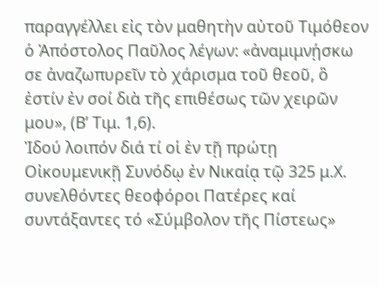παραγγέλλει εἰς τὸν μαθητὴν αὐτοῦ Τιμόθεον ὁ Ἀπόστολος Παῦλος λέγων: «ἀναμιμνῄσκω σε ἀναζωπυρεῖν τὸ χάρισμα τοῦ θεοῦ, ὃ ἐστίν ἐν σοί διὰ τῆς επιθέσως τῶν χειρῶν μου», (Β’ Τιμ. 1,6).
Ἰδού λοιπόν διά τί οἱ ἐν τῇ πρώτῃ Οἰκουμενικῇ Συνόδῳ ἐν Νικαίᾳ τῷ 325 μ.Χ. συνελθόντες θεοφόροι Πατέρες καί συντάξαντες τό «Σύμβολον τῆς Πίστεως»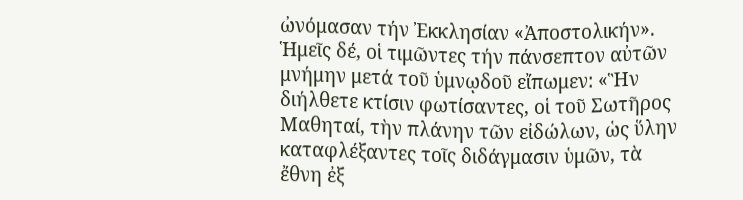ὠνόμασαν τήν Ἐκκλησίαν «Ἀποστολικήν».
Ἡμεῖς δέ, οἱ τιμῶντες τήν πάνσεπτον αὐτῶν μνήμην μετά τοῦ ὑμνῳδοῦ εἴπωμεν: «Ἣν διήλθετε κτίσιν φωτίσαντες, οἱ τοῦ Σωτῆρος Μαθηταί, τὴν πλάνην τῶν εἰδώλων, ὡς ὕλην καταφλέξαντες τοῖς διδάγμασιν ὑμῶν, τὰ ἔθνη ἐξ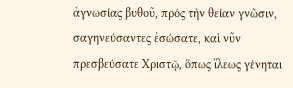ἀγνωσίας βυθοῦ, πρός τὴν θείαν γνῶσιν, σαγηνεύσαντες ἐσώσατε, καὶ νῦν πρεσβεύσατε Χριστῷ, ὅπως ἵλεως γένηται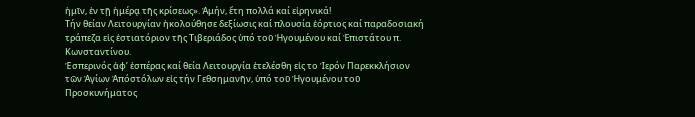ἡμῖν, ἐν τῇ ἡμέρᾳ τῆς κρίσεως». Ἀμήν, ἔτη πολλά καί εἰρηνικά!
Τήν θείαν Λειτουργίαν ἠκολούθησε δεξίωσις καί πλουσία ἑόρτιος καί παραδοσιακή τράπεζα εἰς ἑστιατόριον τῆς Τιβεριάδος ὑπό τοῦ Ἡγουμένου καί Ἐπιστάτου π. Κωνσταντίνου.
Ἑσπερινός ἀφ’ ἑσπέρας καί θεία Λειτουργία ἐτελέσθη εἰς το Ἱερόν Παρεκκλήσιον τῶν Ἁγίων Ἀπόστόλων εἰς τήν Γεθσημανῆν, ὑπό τοῦ Ἡγουμένου τοῦ Προσκυνήματος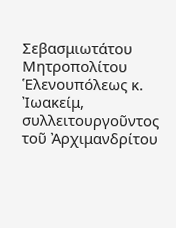Σεβασμιωτάτου Μητροπολίτου Ἑλενουπόλεως κ. Ἰωακείμ, συλλειτουργοῦντος τοῦ Ἀρχιμανδρίτου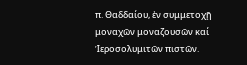π. Θαδδαίου, ἐν συμμετοχῇ μοναχῶν μοναζουσῶν καί Ἱεροσολυμιτῶν πιστῶν.